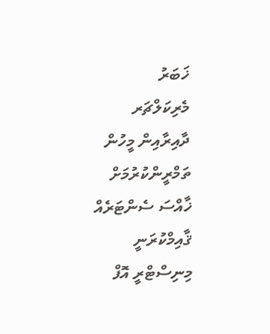ޚަބަރު
މެރިކަލްޗަރ ދާއިރާއިން މީހުން ތަމްރީންކުރުމަށް ޚާއްސަ ސެންޓަރެއް ޤާއިމްކުރަނީ
މިނިސްޓްރީ އޮފް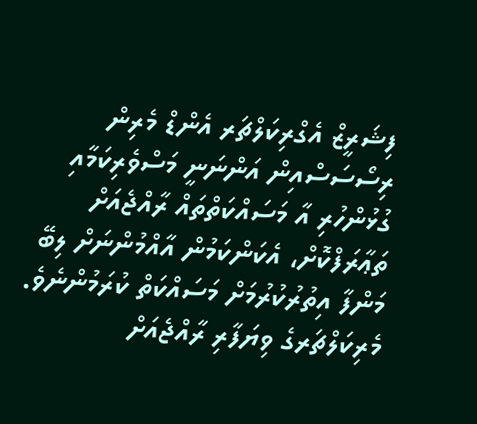ފިޝަރީޒް އެގްރިކަލްޗަރ އެންޑް މެރިން ރިސޯސަސްއިން އަންނަނީ މަސްވެރިކަމާއި ގުޅުންހުރި އާ މަސައްކަތްތައް ރާއްޖެއަށް ތަޢާރަފްކޮށް، އެކަންކަމުން އާއްމުންނަށް ލިބޭ މަންފާ އިތުރުކުރުމަށް މަސައްކަތް ކުރަމުންނެވެ.
މެރިކަލްޗަރގެ ވިޔަފާރި ރާއްޖެއަށް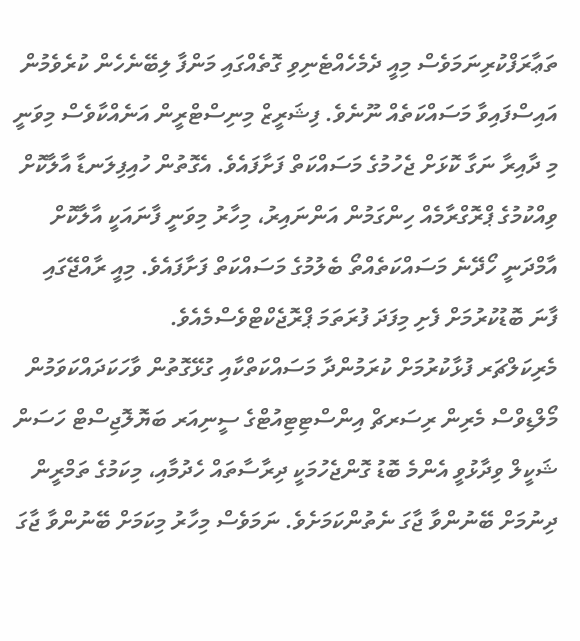ތަޢާރަފްކުރިނަމަވެސް މިއީ ދެމެހެއްޓެނިވި ގޮތެއްގައި މަންފާ ލިބޭނެހެން ކުރެވެމުން އައިސްފައިވާ މަސައްކަތެއް ނޫނެވެ. ފިޝަރީޒް މިނިސްޓްރީން އަނެއްކާވެސް މިވަނީ މި ދާއިރާ ނަގާ ކޮޅަށް ޖެހުމުގެ މަސައްކަތް ފަށާފައެވެ. އެގޮތުން ހުއިފިލަނޑާ އާލާކޮށް ވިއްކުމުގެ ޕްރޮގްރާމެއް ހިންގަމުން އަންނައިރު، މިހާރު މިވަނީ ފާނައަކީ އާލާކޮށް އާމްދަނީ ހޯދޭނެ މަސައްކަތެއްތޯ ބެލުމުގެ މަސައްކަތް ފަށާފައެވެ. މިއީ ރާއްޖޭގައި ފާނަ ބޮޑުކުރުމަށް ފެށި މިފަދަ ފުރަތަމަ ޕްރޮޖެކްޓްވެސްމެއެވެ.
މެރިކަލްޗަރ ފުޅާކުރުމަށް ކުރަމުންދާ މަސައްކަތްކާއި ގުޅޭގޮތުން ވާހަކަދައްކަވަމުން މޯލްޑިވްސް މެރިން ރިސަރޗް އިންސްޓިޓިއުޓްގެ ސީނިއަރ ބަޔޮލޮޖިސްޓް ހަސަން ޝަކީލް ވިދާޅުވީ އެންމެ ބޮޑު ގޮންޖެހުމަކީ ދިރާސާތައް ހެދުމާއި، މިކަމުގެ ތަމްރީން ދިނުމަށް ބޭނުންވާ ޖާގަ ނެތުންކަމަށެވެ. ނަމަވެސް މިހާރު މިކަމަށް ބޭނުންވާ ޖާގަ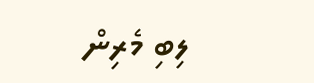ލިބި މެރިން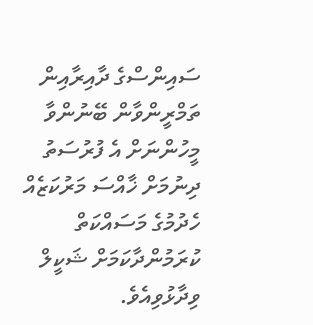ސައިންސްގެ ދާއިރާއިން ތަމްރީންވާން ބޭނުންވާ މީހުންނަށް އެ ފުރުސަތު ދިނުމަށް ޚާއްސަ މަރުކަޒެއް ހެދުމުގެ މަސައްކަތް ކުރަމުންދާކަމަށް ޝަކީލް ވިދާޅުވިއެވެ.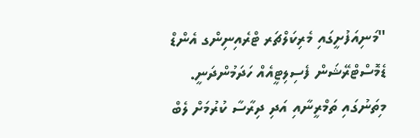"މަނިއަފުށީގައި މެރިކަލްޗަރ ޓްރެއިނިންގ އެންޑް ޑެމޮސްޓްރޭޝަން ފެސިލިޓީއެއް ހަދަމުންދަނީ. މިތަނުގައި ތަމްރީނާއި އަދި ދިރާސާ ކުރުމަށް ލެބް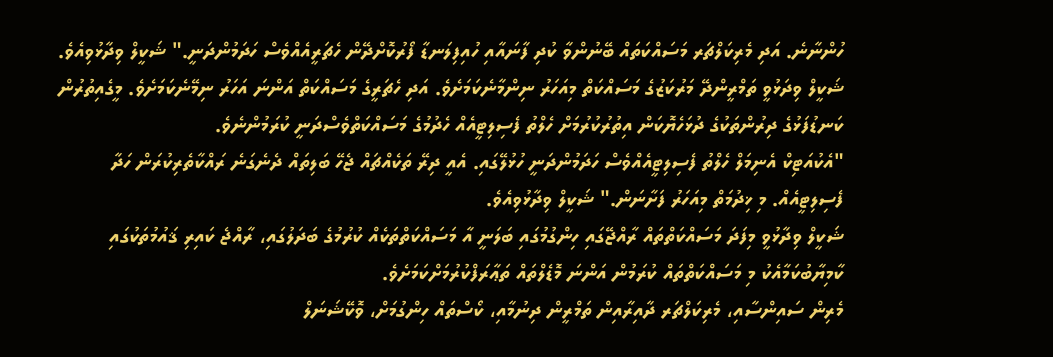ހުންނާނެ. އަދި މެރިކަލްޗަރ މަސައްކަތައް ބޭނުންވާ ކުދި ފާނައާއި ހުއިފިލަނޑާ ފޯރުކޮށްދޭން ހެޗަރީއެއްވެސް ހަދަމުންދަނީ." ޝަކީލް ވިދާޅުވިއެވެ.
ޝަކީލް ވިދަޅުވީ ތަމްރީންދޭ މަރުކަޒުގެ މަސައްކަތް މިއަހަރު ނިންމާނެކަމަށެވެ. އަދި ހެޗަރީގެ މަސައްކަތް އަންނަ އަހަރު ނިމޭނެކަމަށެވެ. މީގެއިތުރުން ކަނޑުފަޅުގެ ދިރުންތަކުގެ ދުޅަހެޔޮކަން އިތުރުކުރުމަށް ހެލްތު ފެސިލިޓީއެއް ހެދުމުގެ މަސައްކަތްވެސްދަނީ ކުރަމުންނެވެ.
"އެކުއަޓިކް އެނިމަލް ހެލްތު ފެސިލިޓީއެއްވެސް ހަދަމުންދަނީ ހުޅުލޭގައި. އެއީ ދިރޭ ތަކެއްޗައް ޖެހޭ ބަލިތައް ދެނެގަނެ ރައްކާތެރިކުރަން ހަދާ ފެސިލިޓީއެއް. މި ޚިދުމަތް މިއަހަރު ފަށާނަން." ޝަކީލް ވިދާޅުވިއެވެ.
ޝަކީލް ވިދާޅުވީ މިފަދަ މަސައްކަތްތައް ރާއްޖޭގައި ހިންގުމުގައި ބަލަނީ އާ މަސައްކަތްތަކެއް ކުރުމުގެ ބަދަލުގައި، ރާއްޖެ ކައިރި ޤައުމުތަކުގައި ކާމިޔާބުކަމާއެކު މި މަސައްކަތްތައް ކުރަމުން އަންނަ މޮޑެލްތައް ތަޢާރަފްކުރުމަށްކަމަށެވެ.
މެރިން ސައިންސާއި، މެރިކަލްޗަރ ދާއިރާއިން ތަމްރީން ދިނުމާއި، ކޯސްތައް ހިންގުމަށް، ވޮކޭޝަނަލް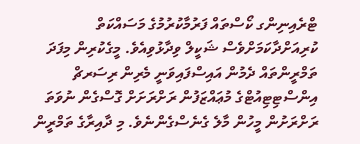ޓްރެއިނިންގ ކޯސްތައް ފަރުމާކުރުމުގެ މަސައްކަތް ކުރިއަށްދާކަމަށްވެސް ޝަކީލް ވިދާޅުވިއެވެ. މީގެކުރިން މިފަދަ ތަމްރީންތައް ދެމުން އައިސްފައިވަނީ މެރިން ރިސަރޗް އިންސްޓިޓިއުޓްގެ މުޢައްޒަފުން ރަށްރަށަށް ގޮސްގެން ނުވަތަ ރަށްރަށުން މީހުން މާލެ ގެނެސްގެންނެވެ. މި ދާއިރާގެ ތަމްރީން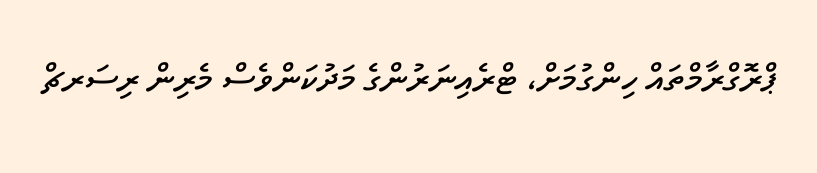ޕްރޮގްރާމްތައް ހިންގުމަށް، ޓްރެއިނަރުންގެ މަދުކަންވެސް މެރިން ރިސަރޗް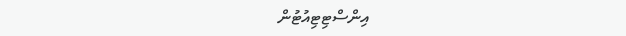އިންސްޓިޓިއުޓުން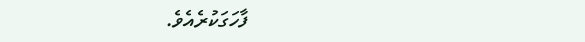ފާހަގަކުރެއެވެ.